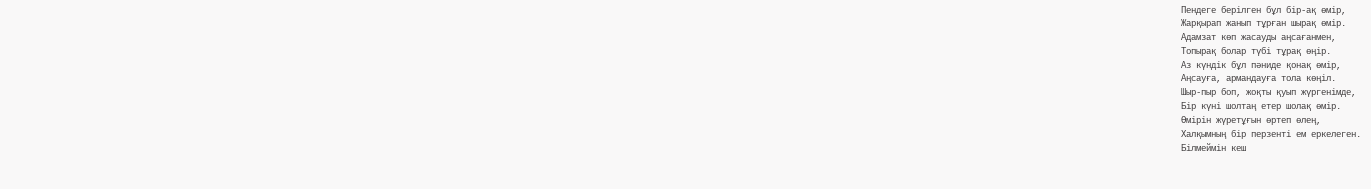Пендеге берілген бұл бір-ақ өмір,
Жарқырап жанып тұрған шырақ өмір.
Адамзат көп жасауды аңсағанмен,
Топырақ болар түбі тұрақ өңір.
Аз күндік бұл пәниде қонақ өмір,
Аңсауға, армандауға тола көңіл.
Шыр-пыр боп, жоқты қуып жүргенімде,
Бір күні шолтаң етер шолақ өмір.
Өмірін жүретұғын өртеп өлең,
Халқымның бір перзенті ем еркелеген.
Білмеймін кеш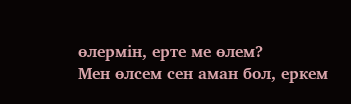өлермін, ерте ме өлем?
Мен өлсем сен аман бол, еркем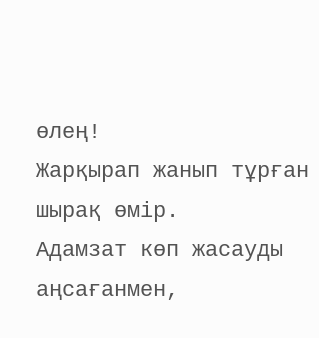өлең!
Жарқырап жанып тұрған шырақ өмір.
Адамзат көп жасауды аңсағанмен,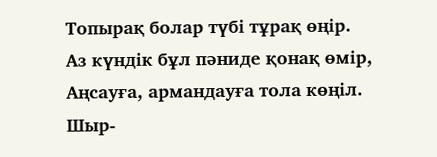Топырақ болар түбі тұрақ өңір.
Аз күндік бұл пәниде қонақ өмір,
Аңсауға, армандауға тола көңіл.
Шыр-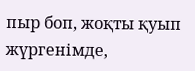пыр боп, жоқты қуып жүргенімде,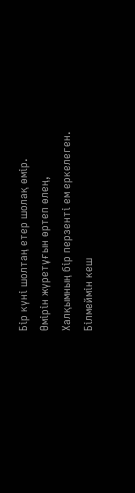Бір күні шолтаң етер шолақ өмір.
Өмірін жүретұғын өртеп өлең,
Халқымның бір перзенті ем еркелеген.
Білмеймін кеш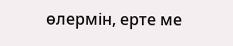өлермін, ерте ме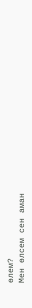өлем?
Мен өлсем сен аман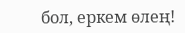бол, еркем өлең!